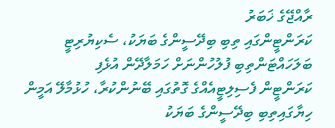ރާއްޖޭގެ ޚަބަރު
ކަރަންޓީންގައި ތިބި ބިދޭސީންގެ ބަޔަކު، ސެކިޔުރިޓީ ބަލަހައްޓަންތިބި ފުލުހުންނަށް ހަމަލާދޭން އުޅެފި
ކަރަންޓީން ފެސިލިޓީއެއްގެ ގޮތުގައި ބޭނުންކުރާ، ހުޅުމާލޭ އަމީން ހިޔާގައިތިބި ބިދޭސީންގެ ބަޔަކު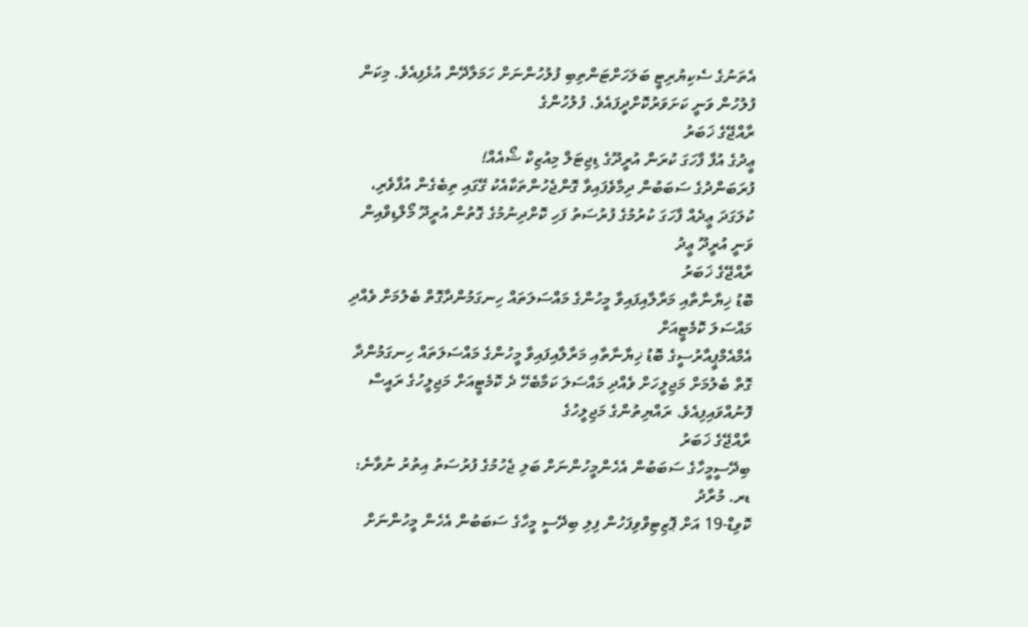އެތަނުގެ ސެކިޔުރިޓީ ބަލަހަށްޓަންތިބި ފުލުހުންނަށް ހަމަލާދޭން އުޅެފިއެވެ. މިކަން ފުލުހުން ވަނީ ކަށަވަރުކޮށްދީފައެވެ. ފުލުހުންގެ
ރާއްޖޭގެ ޚަބަރު
ޢީދުގެ އުފާ ފާހަގަ ކުރަން އުރީދޫގެ ޑިޖިޓަލް މިއުޒިކް ޝޯއެއް!
ފުރަބަންދުގެ ސަބަބުން ދިމާވެފައިވާ ގޮންޖެހުންތަކާއެކު ގޭގައި ތިބެގެން އުފާވެރި، ކުލަގަދަ ޢީދެއް ފާހަގަ ކުރުމުގެ ފުރުސަތު ފަހި ކޮށްދިނުމުގެ ގޮތުން އުރީދޫ މޯލްޑިވްއިން ވަނީ އުރީދޫ ޢީދު
ރާއްޖޭގެ ޚަބަރު
ބޮޑު ޚިޔާނާތާއި މަރާލާއިފައިވާ މީހުންގެ މައްސަލަތައް ހިނގަމުންދާގޮތް ބެލުމަށް ވެއްދި މައްސަލަ ކޮމެޓީއަށް
އެމްއެމްޕީއާރުސީގެ ބޮޑު ޚިޔާނާތާއި މަރާލާއިފައިވާ މީހުންގެ މައްސަލަތައް ހިނގަމުންދާ ގޮތް ބެލުމަށް މަޖިލީހަށް ވެއްދި މައްސަލަ ކަމާބެހޭ ދެ ކޮމެޓީއަށް މަޖިލީހުގެ ރައީސް ފޮނުއްވައިފިއެވެ. ރައްޔިތުންގެ މަޖިލީހުގެ
ރާއްޖޭގެ ޚަބަރު
ބިދޭސީމީހާގެ ސަބަބުން އެހެންމީހުންނަށް ބަލި ޖެހުމުގެ ފުރުސަތު އިތުރު ނުވާނެ: ޑރ. މުރާދު
ކޮވިޑް-19 އަށް ޕޮޒިޓިވްވިފަހުން ފިލި ބިދޭސީ މީހާގެ ސަބަބުން އެހެން މީހުންނަށް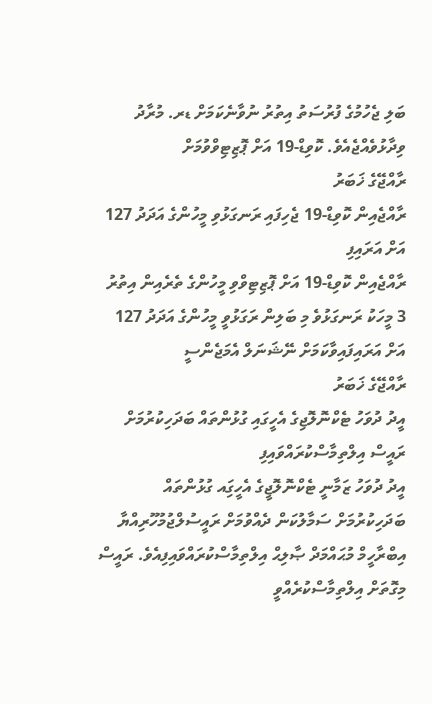ބަލި ޖެހުމުގެ ފުރުސަތު އިތުރު ނުވާނެކަމަށް ޑރ. މުރާދު ވިދާޅުވެއްޖެއެވެ. ކޮވިޑް-19 އަށް ޕޮޒިޓިވްވުމަށް
ރާއްޖޭގެ ޚަބަރު
ރާއްޖެއިން ކޮވިޑް-19 ޖެހިފައި ރަނގަޅުވި މީހުންގެ އަދަދު 127 އަށް އަރައިފި
ރާއްޖެއިން ކޮވިޑް-19 އަށް ޕޮޒިޓިވްވި މީހުންގެ ތެރެއިން އިތުރު 3 މީހަކު ރަނގަޅުވެ މި ބަލިން ރަގަޅުވީ މީހުންގެ އަދަދު 127 އަށް އަރައިފައިވާކަމަށް ނޭޝަނަލް އެމަޖެންސީ
ރާއްޖޭގެ ޚަބަރު
އީދު ދުވަހު ޓެކްނޮލޮޖިގެ އެހީގައި ގުޅުންތައް ބަދަހިކުރުމަށް ރައީސް އިލްތިމާސްކުރައްވައިފި
އީދު ދުވަހު ޒަމާނީ ޓެކްނޮލޮޖީގެ އެހީގަިއ ގުޅުންތައް ބަދަހިކުރުމަށް ސަމާލުކަން ދެއްވުމަށް ރައީސުލްޖުމުހޫރިއްޔާ އިބްރާހީމް މުޙައްމަދް ޞާލިޙް އިލްތިމާސްކުރައްވައިފިއެވެ. ރައީސް މިގޮތަށް އިލްތިމާސްކުރެއްވީ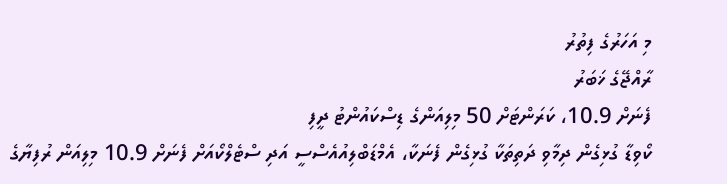މި އަހަރުގެ ފިތުރު
ރާއްޖޭގެ ޚަބަރު
ފެނަށް 10.9، ކަރަންޓަށް 50 މިލިއަންގެ ޑިސްކައުންޓު ދީފި
ކޯވިޑާ ގުޅިގެން ދިމާވި ދަތިތަކާ ގުޅިގެން ފެނަކާ، އެމްޑަބްލިއުއެސްސީ އަދި ސްޓެލްކޯއަށް ފެނަށް 10.9 މިލިއަން ރުފިޔާގެ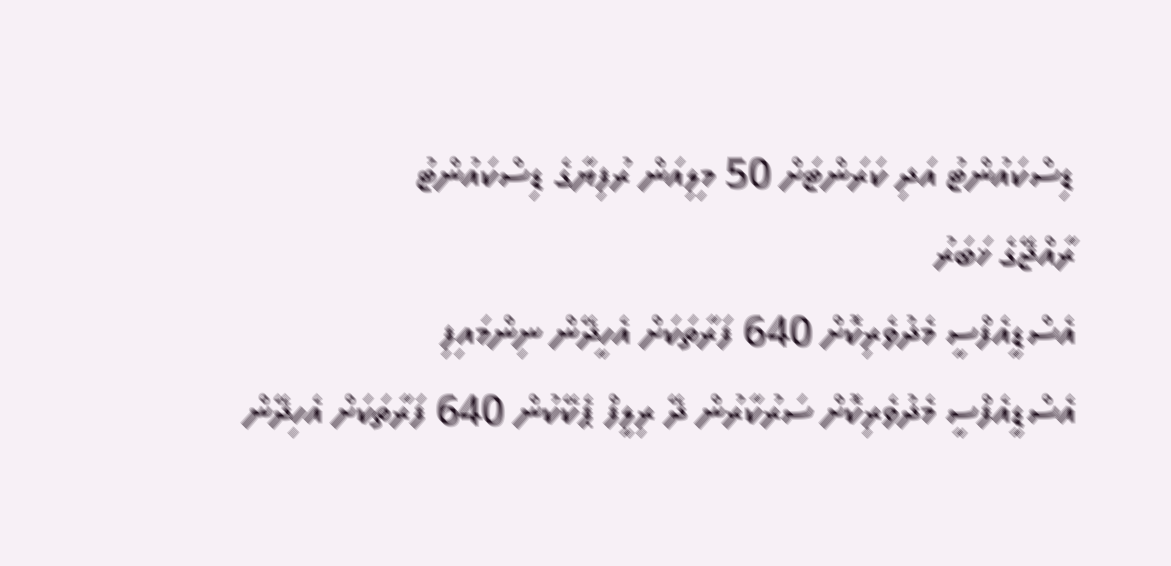ޑިސްކައުންޓު އަދި ކަރަންޓަށް 50 މިލިއަން ރުފިޔާގެ ޑިސްކައުންޓު
ރާއްޖޭގެ ޚަބަރު
އެސްޑީއެފްސީ މެދުވެރިކޮށް 640 ފަރާތަކަށް އެހީދޭން ނިންމައިފި
އެސްޑީއެފްސީ މެދުވެރިކޮށް ސަރުކާރުން ދޭ ރިލީފް ޕެކޭކުން 640 ފަރާތަކަށް އެހިދޭން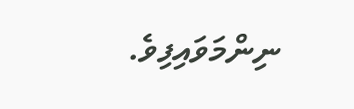ނިންމަވައިފިވެ.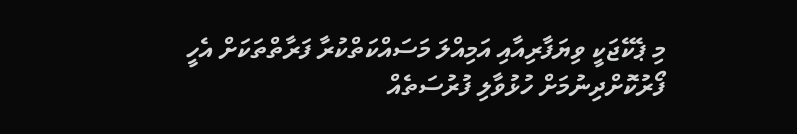މި ޕެކޭޖަކީ ވިޔަފާރިއާއި އަމިއްލަ މަސައްކަތްކުރާ ފަރާތްތަކަށް އެހީ ފޯރުކޮށްދިނުމަށް ހުޅުވާލި ފުރުސަތެއް